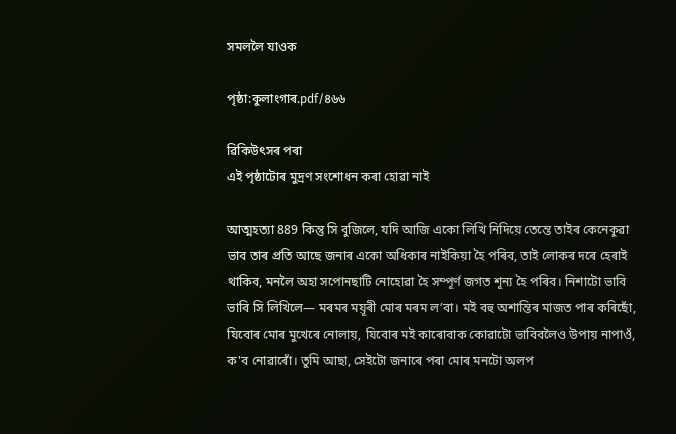সমললৈ যাওক

পৃষ্ঠা:কুলাংগাৰ.pdf/৪৬৬

ৱিকিউৎসৰ পৰা
এই পৃষ্ঠাটোৰ মুদ্ৰণ সংশোধন কৰা হোৱা নাই

আত্মহত্যা 889 কিন্তু সি বুজিলে, যদি আজি একো লিখি নিদিয়ে তেন্তে তাইৰ কেনেকুৱা ভাব তাৰ প্ৰতি আছে জনাৰ একো অধিকাৰ নাইকিয়া হৈ পৰিব, তাই লোকৰ দৰে হেৰাই থাকিব, মনলৈ অহা সপোনছাটি নোহোৱা হৈ সম্পূৰ্ণ জগত শূন্য হৈ পৰিব। নিশাটো ভাবি ভাবি সি লিখিলে— মৰমৰ ময়ূৰী মোৰ মৰম ল’বা। মই বহু অশান্তিৰ মাজত পাৰ কৰিছোঁ, যিবোৰ মোৰ মুখেৰে নোলায়, যিবোৰ ম‍ই কাৰোবাক কোৱাটো ভাবিবলৈও উপায় নাপাওঁ, ক'ব নোৱাৰোঁ। তুমি আছা, সেইটো জনাৰে পৰা মোৰ মনটো অলপ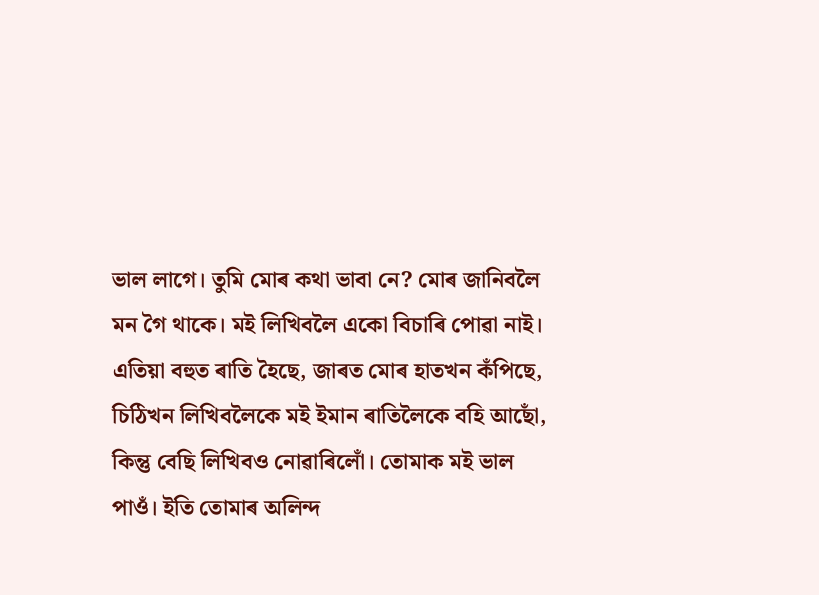ভাল লাগে। তুমি মোৰ কথা ভাবা নে? মোৰ জানিবলৈ মন গৈ থাকে। ম‍ই লিখিবলৈ একো বিচাৰি পোৱা নাই। এতিয়া বহুত ৰাতি হৈছে, জাৰত মোৰ হাতখন কঁপিছে, চিঠিখন লিখিবলৈকে ম‍ই ইমান ৰাতিলৈকে বহি আছোঁ, কিন্তু বেছি লিখিবও নোৱাৰিলোঁ। তোমাক মই ভাল পাওঁ। ইতি তোমাৰ অলিন্দ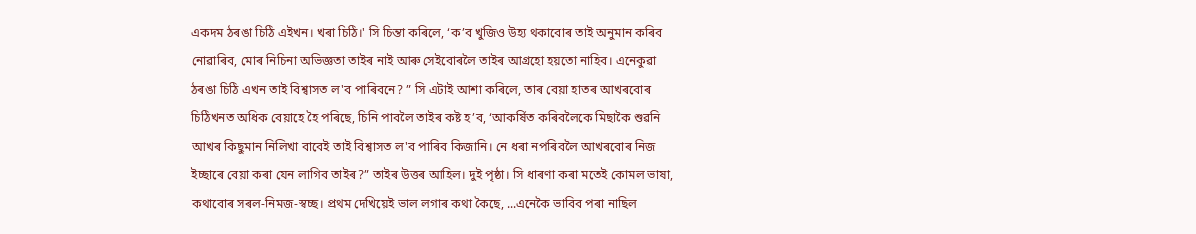একদম ঠৰঙা চিঠি এইখন। খৰা চিঠি।' সি চিন্তা কৰিলে, ‘ক’ব খুজিও উহ্য থকাবোৰ তাই অনুমান কৰিব নোৱাৰিব, মোৰ নিচিনা অভিজ্ঞতা তাইৰ নাই আৰু সেইবোৰলৈ তাইৰ আগ্ৰহো হয়তো নাহিব। এনেকুৱা ঠৰঙা চিঠি এখন তাই বিশ্বাসত ল'ব পাৰিবনে? ” সি এটাই আশা কৰিলে, তাৰ বেয়া হাতৰ আখৰবোৰ চিঠিখনত অধিক বেয়াহে হৈ পৰিছে, চিনি পাবলৈ তাইৰ কষ্ট হ’ব, ‘আকৰ্ষিত কৰিবলৈকে মিছাকৈ শুৱনি আখৰ কিছুমান নিলিখা বাবেই তাই বিশ্বাসত ল'ব পাৰিব কিজানি। নে ধৰা নপৰিবলৈ আখৰবোৰ নিজ ইচ্ছাৰে বেয়া কৰা যেন লাগিব তাইৰ?” তাইৰ উত্তৰ আহিল। দুই পৃষ্ঠা। সি ধাৰণা কৰা মতেই কোমল ভাষা, কথাবোৰ সৰল-নিমজ-স্বচ্ছ। প্ৰথম দেখিয়েই ভাল লগাৰ কথা কৈছে, ...এনেকৈ ভাবিব পৰা নাছিল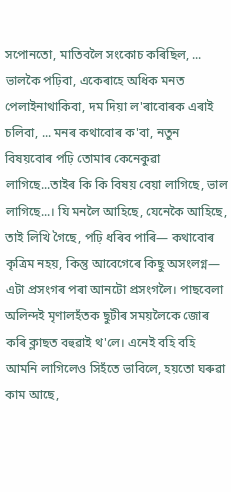সপোনতো, মাতিবলৈ সংকোচ কৰিছিল, ... ভালকৈ পঢ়িবা, একেৰাহে অধিক মনত পেলাইনাথাকিবা, দম দিয়া ল'ৰাবোৰক এৰাই চলিবা, ... মনৰ কথাবোৰ ক'বা, নতুন বিষয়বোৰ পঢ়ি তোমাৰ কেনেকুৱা লাগিছে...তাইৰ কি কি বিষয় বেয়া লাগিছে, ভাল লাগিছে...। যি মনলৈ আহিছে, যেনেকৈ আহিছে, তাই লিখি গৈছে, পঢ়ি ধৰিব পাৰি— কথাবোৰ কৃত্ৰিম নহয়, কিন্তু আবেগেৰে কিছু অসংলগ্ন— এটা প্ৰসংগৰ পৰা আনটো প্ৰসংগলৈ। পাছবেলা অলিন্দই মৃণালহঁতক ছুটীৰ সময়লৈকে জোৰ কৰি ক্লাছত বহুৱাই থ'লে। এনেই বহি বহি আমনি লাগিলেও সিহঁতে ভাবিলে, হয়তো ঘৰুৱা কাম আছে,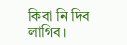কিবা নি দিব লাগিব।